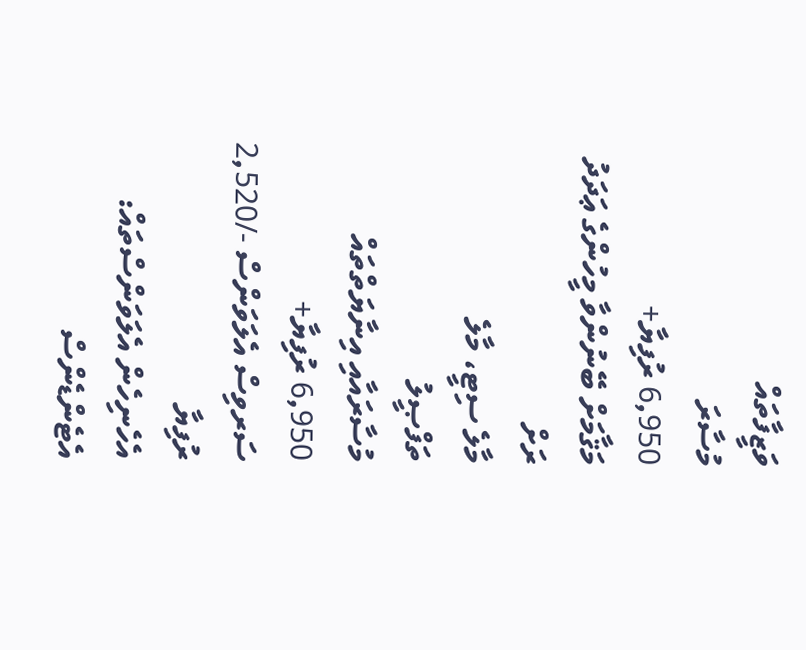ވަޒީފާތައް
މުސާރަ
6,950 ރުފިޔާ+
މަޤާމަށް ބޭނުންވާ މީހުންގެ ޢަދަދު
ރަށް
މާލެ ސިޓީ، މާލެ
ތަފްޞީލު
މުސާރައާއި އިނާޔަތްތައް
6,950 ރުފިޔާ+
ސަރވިސް އެލަވަންސް -/2,520 ރުފިޔާ
އެހެނިހެން އެލަވަންސްތައް:
އެޓެންޑެންސް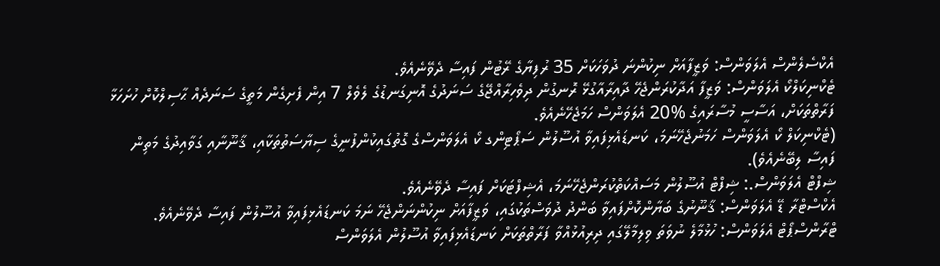އެކްސެލެންސް އެލަވަންސް: ވަޒީފާއަށް ނިކުންނަ ދުވަހަކަށް 35 ރުފިޔާގެ ރޭޓުން ފައިސާ ދެވޭނެއެވެ.
ޓެކްނިކަލްކޯ އެލަވަންސް: ވަޒީފާ އަދާކުރަންޖެހޭ ދާއިރާއާގުޅޭ ރޮނގުން ދިވެހިރާއްޖޭގެ ސަނަދުގެ އޮނިގަނޑުގެ ލެވެލް 7 އިން ފެށިގެން މަތީގެ ސަނަދެއް ޙާސިލްކޮށް ހުށަހަޅާ ފަރާތްތަކަށް، އަސާސީ މުސާރައިގެ %20 އެލަވަންސް ހަމަޖެހޭނެއެވެ.
(ޓެކްނިކަލް ކޯ އެލަވަންސް ހަމަނުޖެހޭނަމަ، ކަނޑައެޅިފައިވާ އުސޫލުން ސަޕޯޓިންގ ކޯ އެލަވަންސްގެ ގޮތުގައިކުންފުނީގެ ސިޔާސަތުތަކާއި، ޤާނޫނާއި ގަވާއިދުގެ މަތިން ފައިސާ ލިބޭނެއެވެ).
ޝިފްޓް އެލަވަންސް.: ޝިފްޓް އުސޫލުން މަސައްކަތްކުރަންޖެހޭނަމަ، އެޝިފްޓަކަށް ފައިސާ ދެވޭނެއެވެ.
އެކްސްޓްރާ ޑޭ އެލަވަންސް: ޤާނޫނުގެ ބަޔާންކޮށްފައިވާ ބަންދު ދުވަސްތަކުގައި، ވަޒީފާއަށް ނިކުންނަންޖެހޭ ނަމަ ކަނޑައެޅިފައިވާ އުސޫލުން ފައިސާ ދެވޭނެއެވެ.
ޓްރާންސްޕޯޓް އެލަވަންސް: ހުޅުމާލެ ނުވަތަ ވިލިމާލޭގައި ދިރިއުޅުއްވާ ފަރާތްތަކަށް ކަނޑައެޅިފައިވާ އުސޫލުން އެލަވަންސް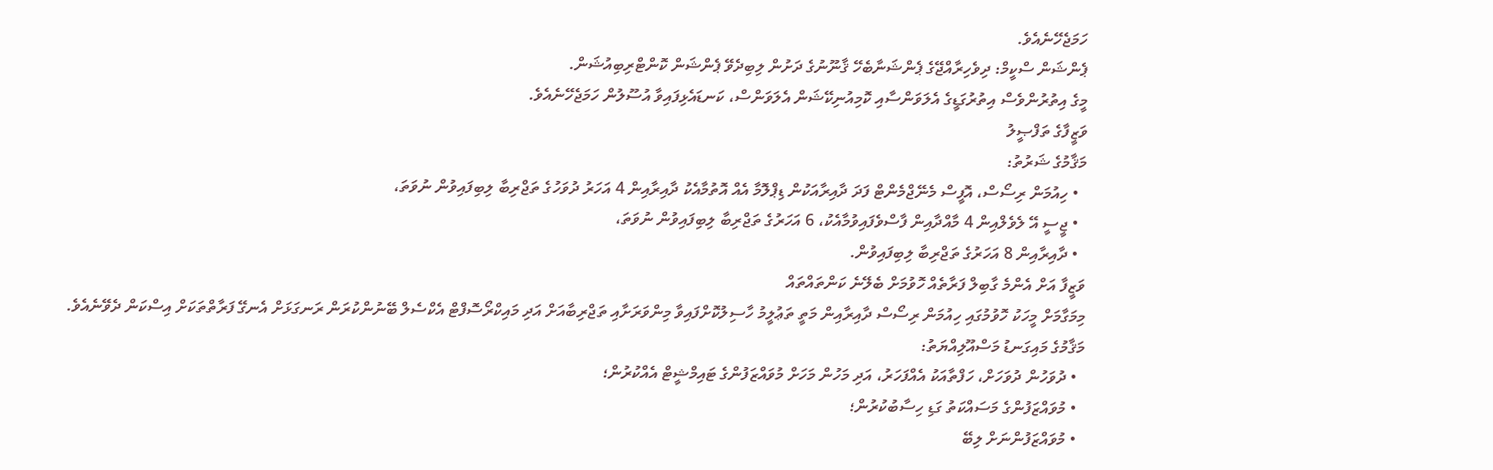ހަމަޖެހޭނެއެވެ.
ޕެންޝަން ސްކީމް: ދިވެހިރާއްޖޭގެ ޕެންޝަނާބެހޭ ޤާނޫނުގެ ދަށުން ލިބިދެވޭ ޕެންޝަން ކޮންޓްރިބިއުޝަން.
މީގެ އިތުރުންވެސް އިތުރުގަޑީގެ އެލަވަންސާއި ކޮމިއުނިކޭޝަން އެލަވަންސް، ކަނޑައެޅިފައިވާ އުސޫލުން ހަމަޖެހޭނެއެވެ.
ވަޒީފާގެ ތަފްޞީލު
މަޤާމުގެ ޝަރުތު:
  • ހިއުމަން ރިސޯސް، އޮފީސް މެނޭޖްމެންޓް ފަދަ ދާއިރާއަކުން ޑިޕްލޮމާ އެއް އޮތުމާއެކު ދާއިރާއިން 4 އަހަރު ދުވަހުގެ ތަޖްރިބާ ލިބިފައިވުން ނުވަތަ،
  • ޖީސީ އޭ ލެވެލްއިން 4 މާއްދާއިން ފާސްވެފައިވުމާއެކު، 6 އަހަރުގެ ތަޖްރިބާ ލިބިފައިވުން ނުވަތަ،
  • ދާއިރާއިން 8 އަހަރުގެ ތަޖްރިބާ ލިބިފައިވުން.
ވަޒީފާ އަށް އެންމެ ގާބިލް ފަރާތެއް ހޮވުމަށް ބެލޭނެ ކަންތައްތައް
މިމަގާމަށް މީހަކު ހޮވުމުގައި ހިއުމަން ރިސޯސް ދާއިރާއިން މަތީ ތަޢުލީމު ހާސިލުކޮށްފައިވާ މިންވަރަށާއި ތަޖްރިބާއަށް އަދި މައިކްރޯސޮފްޓް އެކްސެލް ބޭނުންކުރަން ރަނގަޅަށް އެނގޭ ފަރާތްތަކަށް އިސްކަން ދެވޭނެއެވެ.
މަޤާމުގެ މައިގަނޑު މަސްއޫލިއްޔަތު:
  • ދުވަހުން ދުވަހަށް، ހަފްތާއަކު އެއްފަހަރު، އަދި މަހުން މަހަށް މުވައްޒަފުންގެ ޓައިމްޝީޓް އެއްކުރުން؛
  • މުވައްޒަފުންގެ މަސައްކަތު ގަޑި ހިސާބުކުރުން؛
  • މުވައްޒަފުންނަށް ލިބޭ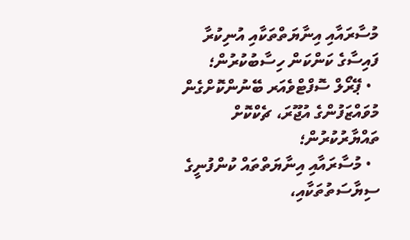މުސާރައާއި އިނާޔަތްތަކާއި އުނިކުރާ ފައިސާގެ ކަންކަން ހިސާބުކުރުން؛
  • ޕޭރޯލް ސޮފްޓްވެއަރ ބޭނުންކޮށްގެން މުވައްޒަފުންގެ އުޖޫރަ، ޗެކްކޮށް ތައްޔާރުކުރުން؛
  • މުސާރައާއި އިނާޔަތްތައް ކުންފުނީގެ ސިޔާސަތުތަކާއި،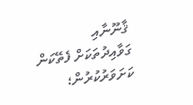ޤާނޫނާއި ގަވާއިދުތަކަށް ފެތޭކަން ކަށަވަރުކުރުން؛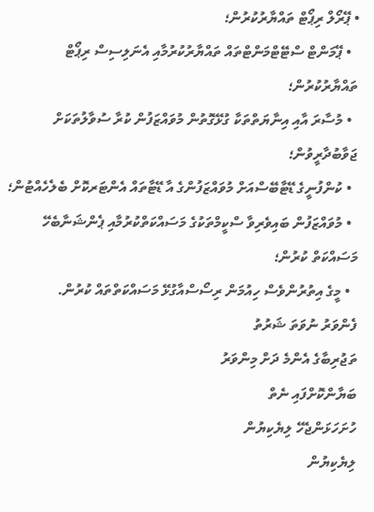• ޕޭރޯލް ރިޕޯޓް ތައްޔާރުކުރުން؛
  • ޕޭމަންޓް ސްޓޭޓްމަންޓްތައް ތައްޔާރުކުރުމާއި އެނަލިސިސް ރިޕޯޓް ތައްޔާރުކުރުން؛
  • މުސާރަ އާއި އިނާޔަތްތަކާ ގުޅޭގޮތުން މުވައްޒަފުން ކުރާ ސުވާލުތަކަށް ޖަވާބުދާރީވުން؛
  • ކުންފުނީގެ ޑޭޓާބޭސްއަށް މުވައްޒަފުންގެ އާ ޑޭޓާތައް އެންޓަރކޮށް ބެލެހެއްޓުން؛
  • މުވައްޒަފުން ބައިވެރިވާ ސްކީމްތަކުގެ މަސައްކަތްކުރުމާއި ޕެންޝަނާބެހޭ މަސައްކަތް ކުރުން؛
  • މީގެ އިތުރުންވެސް ހިއުމަން ރިސޯސްއާގުޅޭ މަސައްކަތްތައް ކުރުން.
ފެންވަރު ނުވަތަ ޝަރުތު
ތަޖުރިބާގެ އެންމެ ދަށް މިންވަރު
ބަޔާންކޮށްފައި ނެތް
ހުށަހަޅަންޖެހޭ ލިޔެކިޔުން
ލިޔެކިޔުން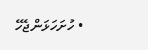• ހުށަހަޅަންޖެހޭ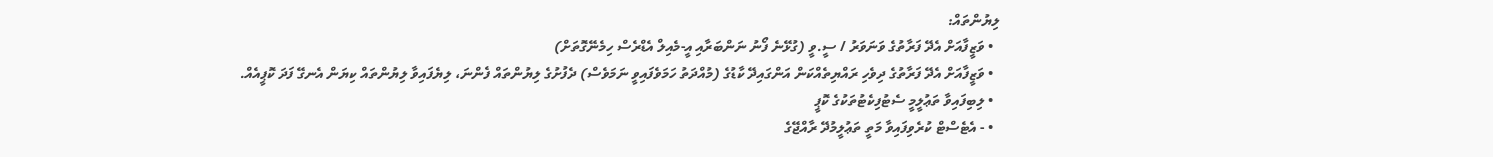ލިޔުންތައް:
  • ވަޒީފާއަށް އެދޭ ފަރާތުގެ ވަނަވަރު / ސީ.ވީ (ގުޅޭނެ ފޯނު ނަންބަރާއި އީ-މެއިލް އެޑްރެސް ހިމެނޭގޮތަށް)
  • ވަޒީފާއަށް އެދޭ ފަރާތުގެ ދިވެހި ރައްޔިތެއްކަން އަންގައިދޭ ކާޑުގެ (މުއްދަތު ހަމަވެފައިވީ ނަމަވެސް) ދެފުށުގެ ލިޔުންތައް ފެންނަ، ލިޔެފައިވާ ލިޔުންތައް ކިޔަން އެނގޭ ފަދަ ކޮޕީއެއް.
  • ލިބިފައިވާ ތަޢުލީމީ ސެޓުފިކެޓުތަކުގެ ކޮޕީ
  • - އެޓެސްޓް ކުރެވިފައިވާ މަތީ ތަޢުލީމުދޭ ރާއްޖޭގެ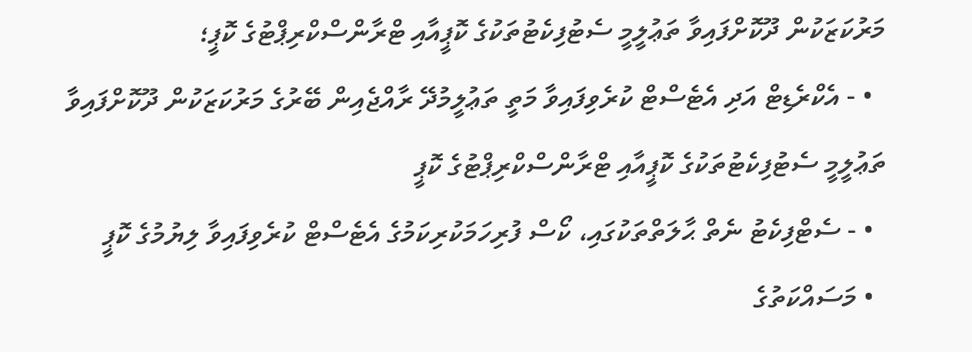މަރުކަޒަކުން ދޫކޮށްފައިވާ ތަޢުލީމީ ސެޓުފިކެޓުތަކުގެ ކޮޕީއާއި ޓްރާންސްކްރިޕްޓުގެ ކޮޕީ؛
  • - އެކްރެޑިޓް އަދި އެޓެސްޓް ކުރެވިފައިވާ މަތީ ތަޢުލީމުދޭ ރާއްޖެއިން ބޭރުގެ މަރުކަޒަކުން ދޫކޮށްފައިވާ ތަޢުލީމީ ސެޓުފިކެޓުތަކުގެ ކޮޕީއާއި ޓްރާންސްކްރިޕްޓުގެ ކޮޕީ
  • - ސެޓްފިކެޓު ނެތް ޙާލަތްތަކުގައި، ކޯސް ފުރިހަމަކުރިކަމުގެ އެޓެސްޓް ކުރެވިފައިވާ ލިޔުމުގެ ކޮޕީ
  • މަސައްކަތުގެ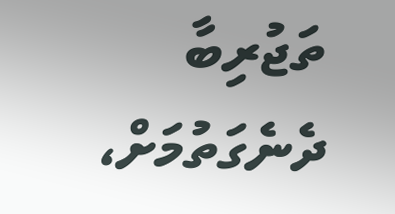ތަޖުރިބާ ދެނެގަތުމަށް،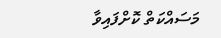މަސައްކަތް ކޮށްފައިވާ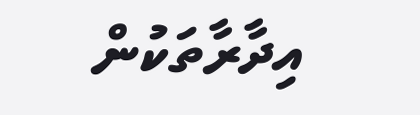އިދާރާތަކުން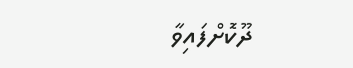ދޫކޮށްފައިވާ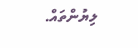ލިޔުންތައް.